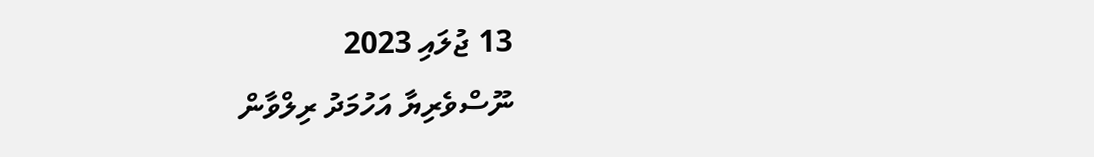13 ޖުލައި 2023
ނޫސްވެރިޔާ އަހުމަދު ރިލްވާން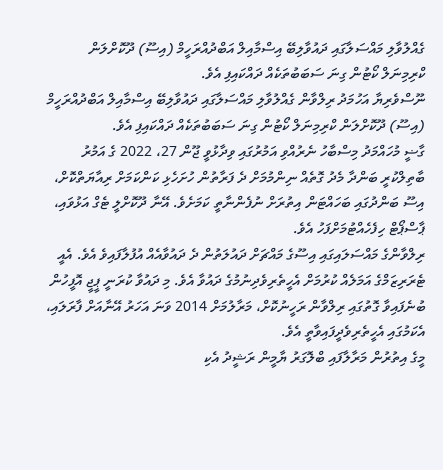ގެއްލުވާލި މައްސަލާގައި ދައުވާލިބޭ އިސްމާއިލް އަބްދުއްރަހީމް (އިސޫ) ދޫކޮށްލަން ކްރިމިނަލް ކޯޓުން ގިނަ ސަބަބުތަކެއް ދައްކައިފި އެވެ.
ނޫސްވެރިޔާ އަހުމަދު ރިލްވާން ގެއްލުވާލި މައްސަލާގައި ދައުވާލިބޭ އިސްމާއިލް އަބްދުއްރަހީމް (އިސޫ) ދޫކޮށްލަން ކްރިމިނަލް ކޯޓުން ގިނަ ސަބަބުތަކެއް ދައްކައިފި އެވެ.
ގާޟީ މުހައްމަދު މިސްބާހު ނެރުއްވި އަމުރުގައި ވިދާޅުވީ ޖޫން 27، 2022 ގެ އަމުރު ބާތިލްކުރީ ބަންދާ މެދު ގޮތެއް ނިންމުމަށް ދެ ފަރާތުން ހުށަހެޅި ކަންކަމަށް ރިއާޔަތްކޮށް، އިސޫ ބަންދުގައި ބަހައްޓަން އިތުރަށް ނުފެންނާތީ ކަމަށެވެ. އޭނާ ދޫކޮށްލީ ޓެގް އަޅުވައި، ޕާސްޕޯޓް ހިފެހެއްޓުމަށްފަހު އެވެ.
ރިލްވާންގެ މައްސަލައިގައި އިސޫގެ މައްޗަށް ދައުލަތުން ދެ ދައުވާއެއް އުފުލާފައިވެ އެވެ. އެއީ ޓެރަރިޒަމްގެ އަމަލެއް ކުރުމަށް އެހީތެރިވެދިނުމުގެ ދައުވާ އެވެ. މި ދައުވާ ކުރަނީ ޕީޖީ އޮފީހުން ބުނެފައިވާ ގޮތުގައި ރިލްވާން ރަހީނުކޮށް، މަރާލުމަށް 2014 ވަނަ އަހަރު އޭނާއަށް ފާރަލައި، އެކަމުގައި އެހީތެރިވެދީފައިވާތީ އެވެ.
މީގެ އިތުރުން މަރާލާފައި ބްލޮގަރު ޔާމީން ރަޝީދު އެކި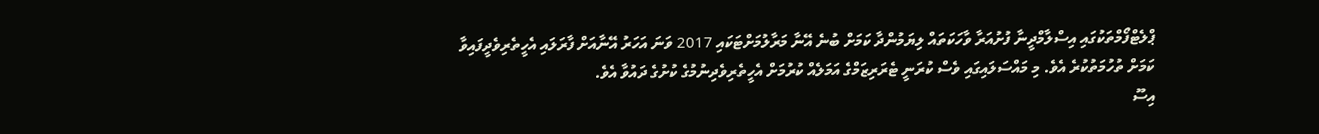ޕްލެޓްފޯމްތަކުގައި އިސްލާމްދީނާ ފުށުއަރާ ވާހަކަތައް ލިޔަމުންދާ ކަމަށް ބުނެ އޭނާ މަރާލުމަށްޓަކައި 2017 ވަނަ އަހަރު އޭނާއަށް ފާރަލައި އެހީތެރިވެދީފައިވާ ކަމަށް ތުހުމަތުކުރެ އެވެ. މި މައްސަލައިގައި ވެސް ކުރަނީ ޓެރަރިޒަމްގެ އަމަލެއް ކުރުމަށް އެހީތެރިވެދިނުމުގެ ކުށުގެ ދައުވާ އެވެ.
އިސޫ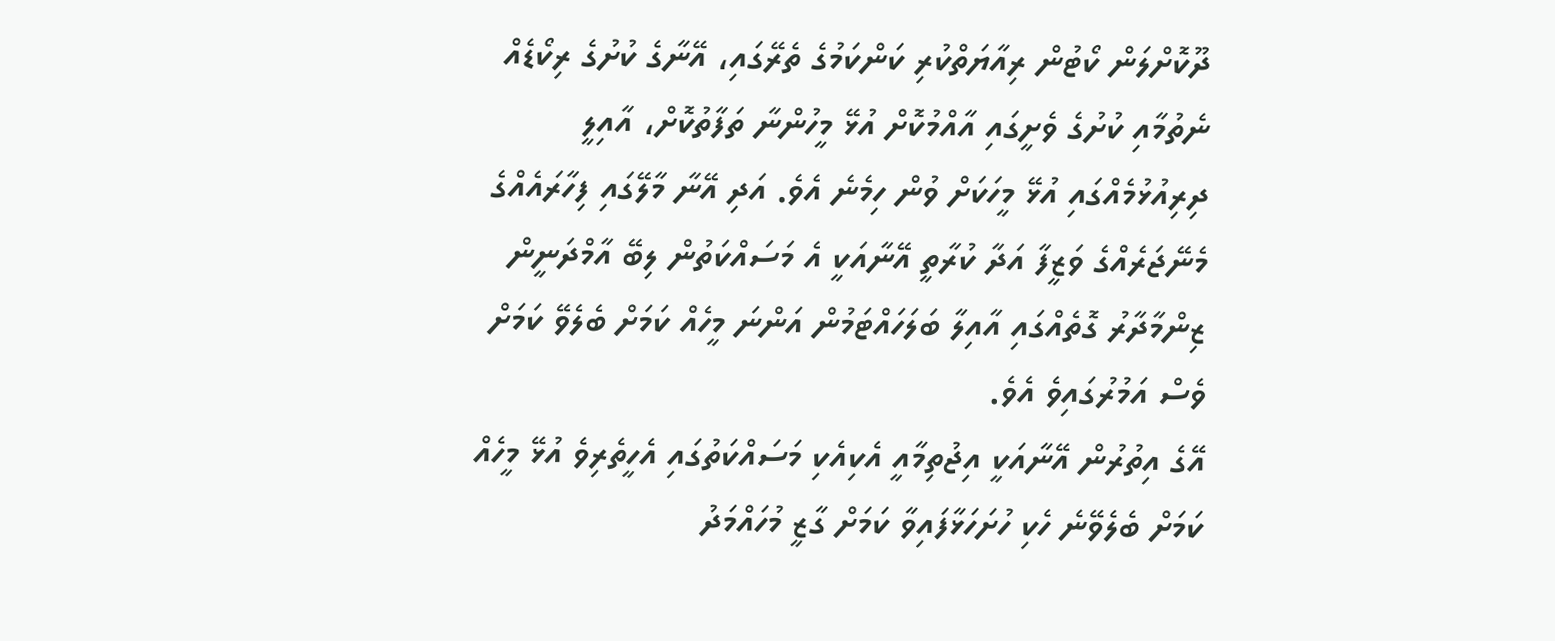ދޫކޮށްލަން ކޯޓުން ރިއާޔަތްކުރި ކަންކަމުގެ ތެރޭގައި، އޭނާގެ ކުށުގެ ރިކޯޑެއް ނެތުމާއި ކުށުގެ ވެށީގައި އާއްމުކޮށް އުޅޭ މީހުންނާ ތަފާތުކޮށް، އާއިލީ ދިރިއުޅުމެއްގައި އުޅޭ މީހަކަށް ވުން ހިމެނެ އެވެ. އަދި އޭނާ މާލޭގައި ފިހާރައެއްގެ މެނޭޖަރެއްގެ ވަޒީފާ އަދާ ކުރާތީ އޭނާއަކީ އެ މަސައްކަތުން ލިބޭ އާމްދަނީން ޒިންމާދާރު ގޮތެއްގައި އާއިލާ ބަލަހައްޓަމުން އަންނަ މީހެއް ކަމަށް ބެލެވޭ ކަމަށް ވެސް އަމުރުގައިވެ އެވެ.
އޭގެ އިތުރުން އޭނާއަކީ އިޖުތިމާއީ އެކިއެކި މަސައްކަތުގައި އެހީތެރިވެ އުޅޭ މީހެއް ކަމަށް ބެލެވޭނެ ހެކި ހުށަހަޅާފައިވާ ކަމަށް ގާޒީ މުހައްމަދު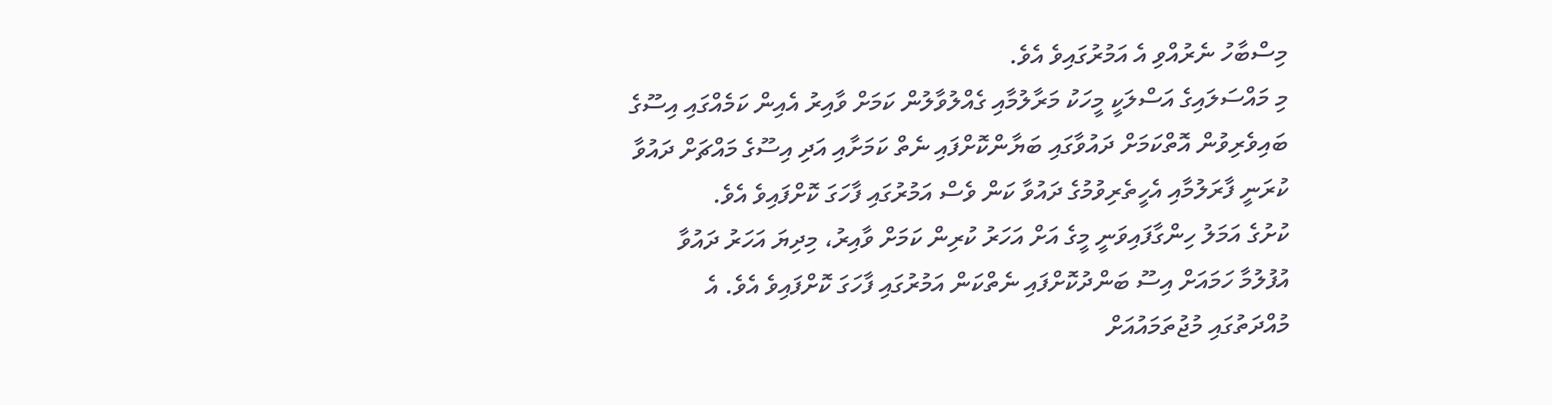މިސްބާހު ނެރުއްވި އެ އަމުރުގައިވެ އެވެ.
މި މައްސަލައިގެ އަސްލަކީ މީހަކު މަރާލުމާއި ގެއްލުވާލުން ކަމަށް ވާއިރު އެއިން ކަމެއްގައި އިސޫގެ ބައިވެރިވުން އޮތްކަމަށް ދައުވާގައި ބަޔާންކޮށްފައި ނެތް ކަމަށާއި އަދި އިސޫގެ މައްޗަށް ދައުވާ ކުރަނީ ފާރަލުމާއި އެހީތެރިވުމުގެ ދައުވާ ކަން ވެސް އަމުރުގައި ފާހަގަ ކޮށްފައިވެ އެވެ.
ކުށުގެ އަމަލު ހިންގާފައިވަނީ މީގެ އަށް އަހަރު ކުރިން ކަމަށް ވާއިރު، މިދިޔަ އަހަރު ދައުވާ އުފުލުމާ ހަމައަށް އިސޫ ބަންދުކޮށްފައި ނެތްކަން އަމުރުގައި ފާހަގަ ކޮށްފައިވެ އެވެ. އެ މުއްދަތުގައި މުޖުތަމައުއަށް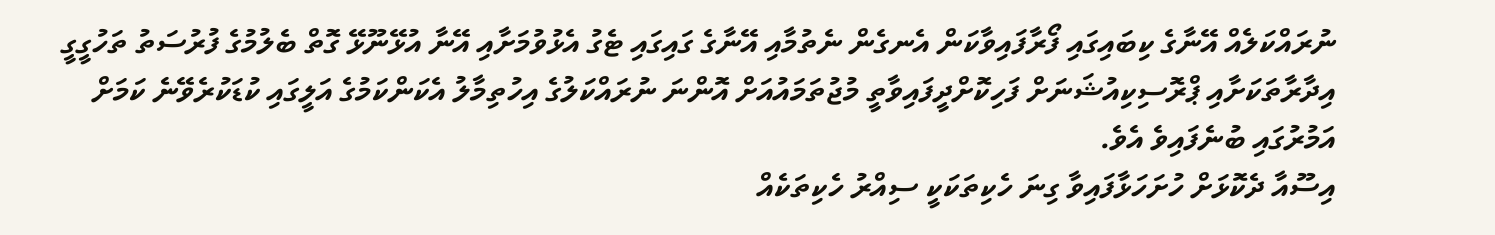ނުރައްކަލެއް އޭނާގެ ކިބައިގައި ފޯރާފައިވާކަން އެނގެން ނެތުމާއި އޭނާގެ ގައިގައި ޓެގު އެޅުވުމަށާއި އޭނާ އުޅޭނޫޅޭ ގޮތް ބެލުމުގެ ފުރުސަތު ތަހުގީގީ އިދާރާތަކަށާއި ޕްރޮސިކިއުޝަނަށް ފަހިކޮށްދީފައިވާތީ މުޖުތަމައުއަށް އޮންނަ ނުރައްކަލުގެ އިހުތިމާލު އެކަންކަމުގެ އަލީގައި ކުޑަކުރެވޭނެ ކަމަށް އަމުރުގައި ބުނެފައިވެ އެވެ.
އިސޫއާ ދެކޮޅަށް ހުށަހަޅާފައިވާ ގިނަ ހެކިތަކަކީ ސިއްރު ހެކިތަކެއް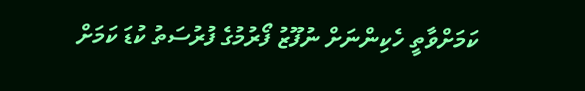ކަމަށްވާތީ ހެކިންނަށް ނުފޫޒު ފޯރުމުގެ ފުރުސަތު ކުޑަ ކަމަށް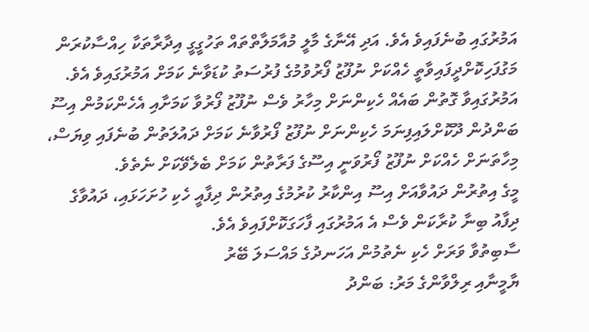އަމުރުގައި ބުނެފައިވެ އެވެ. އަދި އޭނާގެ މާލީ މުއާމަލާތްތައް ތަހުގީގީ އިދާރާތަކާ ހިއްސާކުރަން މަގުފަހިކޮށްދީފައިވާތީ ހެއްކަށް ނުފޫޒު ފޯރުވުމުގެ ފުރުސަތު ކުޑަވާނެ ކަމަށް އަމުރުގައިވެ އެވެ.
އަމުރުގައިވާ ގޮތުން ބައެއް ހެކިންނަށް މިހާރު ވެސް ނުފޫޒު ފޯރުވާ ކަމަށާއި އެހެންކަމުން އިސޫ ބަންދުން ދޫކޮށްލައިފިނަމަ ހެކިންނަށް ނުފޫޒު ފޯރުވާނެ ކަމަށް ދައުލަތުން ބުނެފައި ވިޔަސް، މިހާތަނަށް ހެއްކަށް ނުފޫޒު ފޯރުވަނީ އިސޫގެ ފަރާތުން ކަމަށް ބެލެވޭކަށް ނެތެވެ.
މީގެ އިތުރުން ދައުވާއަށް އިސޫ އިންކާރު ކުރުމުގެ އިތުރުން ދިފާއީ ހެކި ހުށަހަޅައި، ދައުވާގެ ދިފާއު ބިނާ ކުރާކަން ވެސް އެ އަމުރުގައި ފާހަގަކޮށްފައިވެ އެވެ.
ސާބިތުވާ ވަރަށް ހެކި ނެތުމުން އަހަނދުގެ މައްސަލަ ބޭރު
ޔާމީނާއި ރިލްވާންގެ މަރު: ބަންދު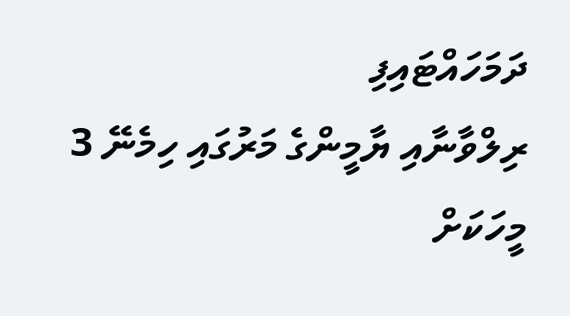ދަމަހައްޓައިފި
ރިލްވާނާއި ޔާމީންގެ މަރުގައި ހިމެނޭ 3 މީހަކަށް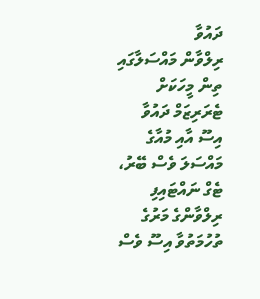ދައުވާ
ރިލްވާން މައްސަލާގައި ތިން މީހަކަށް ޓެރަރިޒަމް ދައުވާ
އިސޫ އާއި މުއާގެ މައްސަލަ ވެސް ބޭރު، ޓެގް ނައްޓައިފި
ރިލްވާންގެ މަރުގެ ތުހުމަތުވާ އިސޫ ވެސް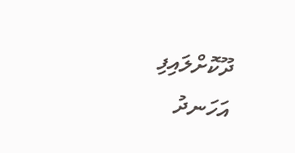ދޫކޮށްލައިފި
އަހަނދު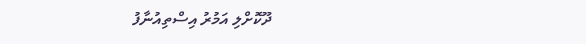ދޫކޮށްލި އަމުރު އިސްތިއުނާފު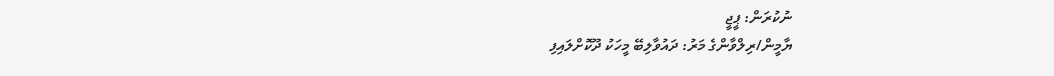ނުކުރަން: ޕީޖީ
ޔާމީން/ރިލްވާންގެ މަރު: ދައުވާލިބޭ މީހަކު ދޫކޮށްލައިފި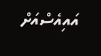އައިއެސްއަށް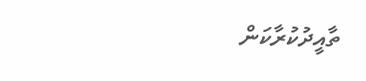ތާއީދުކުރާކަން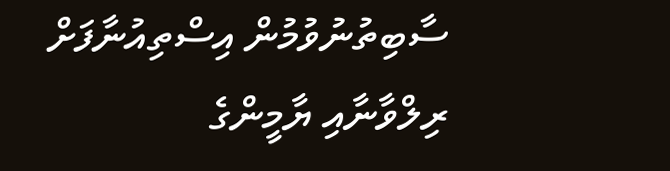ސާބިތުނުވުމުން އިސްތިއުނާފަށް
ރިލްވާނާއި ޔާމީންގެ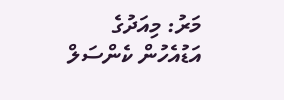މަރު: މިއަދުގެ އަޑުއެހުން ކެންސަލް